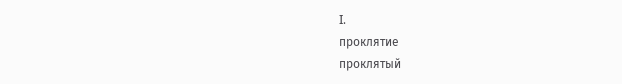I.
проклятие
проклятый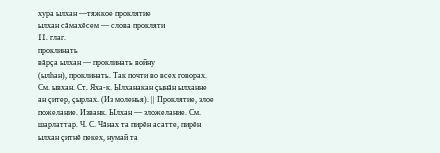хура ылхан —тяжкое проклятие
ылхан сăмахĕсем — слова прокляти
II. глаг.
проклинать
вăрçа ылхан — проклинать войну
(ылhан), проклинать. Так почти во всех говорах. См. ывхан. Ст. Яха-к. Ылханакан çынăн ылханне ан çитер, çырлах. (Из моленья). || Проклятие, злое пожелание. Изванк. Ылхан — зложелание. См. шарлаттар. Ч. С. Чăнах та пирĕн асатте, пирĕн ылхан çитнĕ пекех, нумай та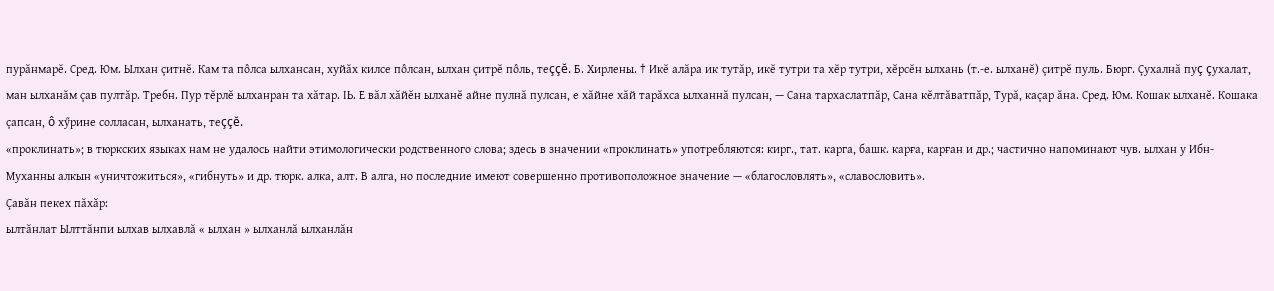пурăнмарĕ. Сред. Юм. Ылхан çитнĕ. Кам та пôлса ылхансан, хуйăх килсе пôлсан, ылхан çитрĕ пôль, теççĕ. Б. Хирлены. † Икĕ алăра ик тутăр, икĕ тутри та хĕр тутри, хĕрсĕн ылхань (т.-е. ылханĕ) çитрĕ пуль. Бюрг. Çухалнă пуç çухалат, ман ылханăм çав пултăр. Требн. Пур тĕрлĕ ылханран та хăтар. IЬ. Е вăл хăйĕн ылханĕ айне пулнă пулсан, е хăйне хăй тарăхса ылханнă пулсан, — Сана тархаслатпăр, Сана кĕлтăватпăр, Турă, каçар ăна. Сред. Юм. Кошак ылханĕ. Кошака çапсан, ô хӳрине солласан, ылханать, теççĕ.
«проклинать»; в тюркских языках нам не удалось найти этимологически родственного слова; здесь в значении «проклинать» употребляются: кирг., тат. карга, башк. кapғa, карған и др.; частично напоминают чув. ылхан у Ибн-Муханны алкын «уничтожиться», «гибнуть» и др. тюрк. алка, алт. В алга, но последние имеют совершенно противоположное значение — «благословлять», «славословить».
Çавăн пекех пăхăр:
ылтăнлат Ылттăнпи ылхав ылхавлă « ылхан » ылханлă ылханлăн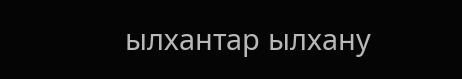ылхантар ылхану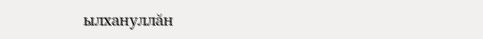ылхануллăн